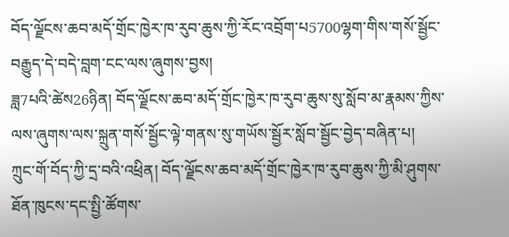བོད་ལྗོངས་ཆབ་མདོ་གྲོང་ཁྱེར་ཁ་རུབ་ཆུས་ཀྱི་རོང་འབྲོག་པ5700ལྷག་གིས་གསོ་སྦྱོང་བརྒྱུད་དེ་བདེ་བླག་ངང་ལས་ཞུགས་བྱས།
ཟླ7པའི་ཚེས26ཉིན། བོད་ལྗོངས་ཆབ་མདོ་གྲོང་ཁྱེར་ཁ་རུབ་ཆུས་སུ་སློབ་མ་རྣམས་ཀྱིས་ལས་ཞུགས་ལས་སྐྲུན་གསོ་སྦྱོང་ལྟེ་གནས་སུ་གཡོས་སྦྱོར་སློབ་སྦྱོང་བྱེད་བཞིན་པ།
ཀྲུང་གོ་བོད་ཀྱི་དྲ་བའི་འཕྲིན། བོད་ལྗོངས་ཆབ་མདོ་གྲོང་ཁྱེར་ཁ་རུབ་ཆུས་ཀྱི་མི་ཤུགས་ཐོན་ཁུངས་དང་སྤྱི་ཚོགས་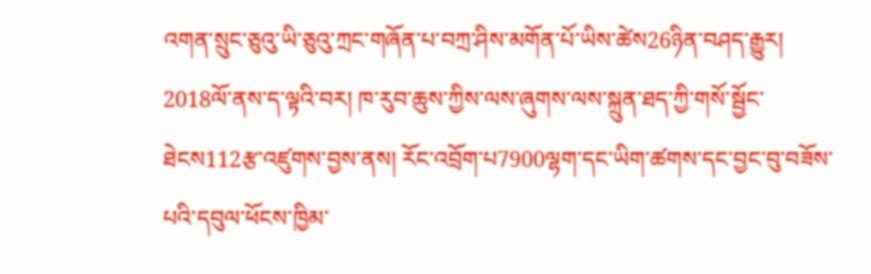འགན་སྲུང་ཅུའུ་ཡི་ཅུའུ་ཀྲང་གཞོན་པ་བཀྲ་ཤིས་མགོན་པོ་ཡིས་ཚེས26ཉིན་བཤད་རྒྱུར། 2018ལོ་ནས་ད་ལྟའི་བར། ཁ་རུབ་ཆུས་ཀྱིས་ལས་ཞུགས་ལས་སྐྲུན་ཐད་ཀྱི་གསོ་སྦྱོང་ཐེངས112རྩ་འཛུགས་བྱས་ནས། རོང་འབྲོག་པ7900ལྷག་དང་ཡིག་ཚགས་དང་བྱང་བུ་བཟོས་པའི་དབུལ་ཕོངས་ཁྱིམ་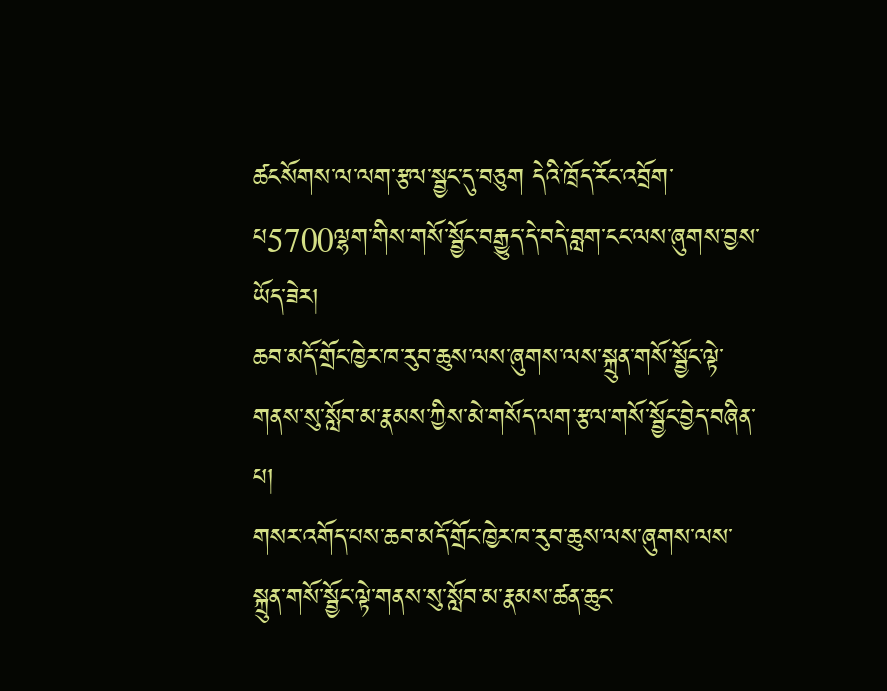ཚངསོགས་ལ་ལག་རྩལ་སྦྱང་དུ་བཅུག དེའི་ཁྲོད་རོང་འབྲོག་པ5700ལྷག་གིས་གསོ་སྦྱོང་བརྒྱུད་དེ་བདེ་བླག་ངང་ལས་ཞུགས་བྱས་ཡོད་ཟེར།
ཆབ་མདོ་གྲོང་ཁྱེར་ཁ་རུབ་ཆུས་ལས་ཞུགས་ལས་སྐྲུན་གསོ་སྦྱོང་ལྟེ་གནས་སུ་སློབ་མ་རྣམས་ཀྱིས་མེ་གསོད་ལག་རྩལ་གསོ་སྦྱོང་བྱེད་བཞིན་པ།
གསར་འགོད་པས་ཆབ་མདོ་གྲོང་ཁྱེར་ཁ་རུབ་ཆུས་ལས་ཞུགས་ལས་སྐྲུན་གསོ་སྦྱོང་ལྟེ་གནས་སུ་སློབ་མ་རྣམས་ཚན་ཆུང་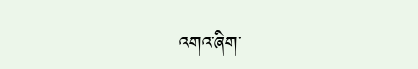འགའ་ཞིག་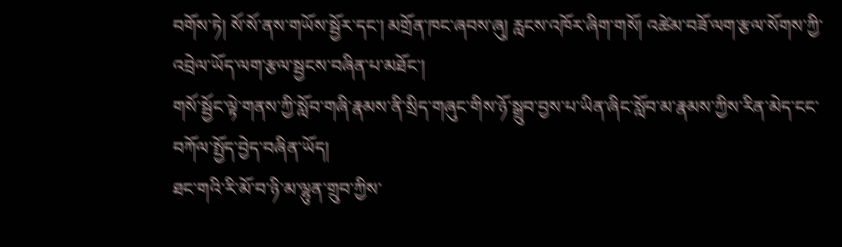བགོས་ཏེ། སོ་སོ་ནས་གཡོས་སྦྱོར་དང་། མགྲོན་ཁང་ཞབས་ཞུ། རླངས་འཁོར་ཞིག་གསོ། འཚེམ་བཟོ་ལག་རྩལ་སོགས་ཀྱི་འབྲེལ་ཡོད་ལག་རྩལ་སྦྱངས་བཞིན་པ་མཐོང་།
གསོ་སྦྱོང་ལྟེ་གནས་ཀྱི་སློབ་གཞི་རྣམས་ནི་སྲིད་གཞུང་གིས་ཉོ་སྒྲུབ་བྱས་པ་ཡིན་ཞིང་སློབ་མ་རྣམས་ཀྱིས་རིན་མེད་ངང་བཀོལ་སྤྱོད་བྱེད་བཞིན་ཡོད།
ཐང་གའི་རི་མོ་བ་ཉི་མ་ལྷུན་གྲུབ་ཀྱིས་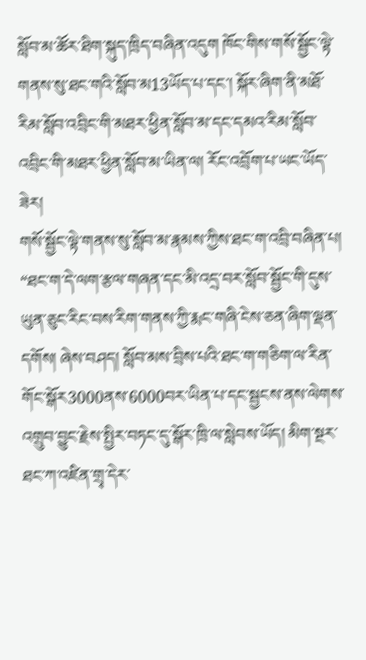སློབ་མ་ཚོར་ཐིག་སྐུད་ཁྲིད་བཞིན་འདུག ཁོང་གིས་གསོ་སྦྱོང་ལྟེ་གནས་སུ་ཐང་གའི་སློབ་མ13ཡོད་པ་དང་། སྐོར་ཞིག་ནི་མཐོ་རིམ་སློབ་འབྲིང་གི་མཐར་ཕྱིན་སློབ་མ་དང་དམའ་རིམ་སློབ་འབྲིང་གི་མཐར་ཕྱིན་སློབ་མ་ཡིན་ལ། རོང་འབྲོག་པ་ཡང་ཡོད་ཟེར།
གསོ་སྦྱོང་ལྟེ་གནས་སུ་སློབ་མ་རྣམས་ཀྱིས་ཐང་ག་འབྲི་བཞིན་པ།
“ཐང་ག་དེ་ལག་རྩལ་གཞན་དང་མི་འདྲ་བར་སློབ་སྦྱོང་གི་དུས་ཡུན་ཅུང་རིང་བས་རིག་གནས་ཀྱི་རྨང་གཞི་ངེས་ཅན་ཞིག་ལྡན་དགོས། ཞེས་བཤད། སློབ་མས་བྲིས་པའི་ཐང་ག་གཅིག་ལ་རིན་གོང་སྒོར3000ནས་6000བར་ཡིན་པ་དང་སྦྱངས་ནས་ལེགས་འགྲུབ་བྱུང་རྗེས་སྤྱིར་བཏང་དུ་སྒོར་ཁྲི་ལ་སླེབས་ཡོད། མིག་སྔར་ཐང་ཀ་འཛིན་གྲྭ་དེར་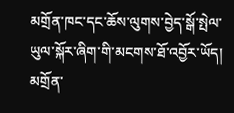མགྲོན་ཁང་དང་ཆོས་ལུགས་བྱེད་སྒོ་སྤེལ་ཡུལ་སྐོར་ཞིག་གི་མངགས་ཐོ་འབྱོར་ཡོད།
མགྲོན་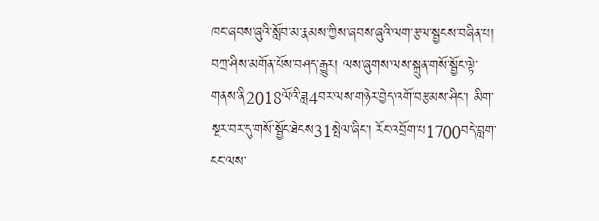ཁང་ཞབས་ཞུའི་སློབ་མ་རྣམས་ཀྱིས་ཞབས་ཞུའི་ལག་རྩལ་སྦྱངས་བཞིན་པ།
བཀྲ་ཤིས་མགོན་པོས་བཤད་རྒྱུར། ལས་ཞུགས་ལས་སྐྲུན་གསོ་སྦྱོང་ལྟེ་གནས་ནི2018ལོའི་ཟླ4བར་ལས་གཉེར་བྱེད་འགོ་བརྩམས་ཤིང་། མིག་སྔར་བར་དུ་གསོ་སྦྱོང་ཐེངས31སྤེལ་ཞིང་། རོང་འབྲོག་པ1700བདེ་བླག་ངང་ལས་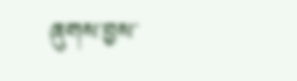ཞུགས་བྱས་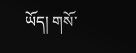ཡོད། གསོ་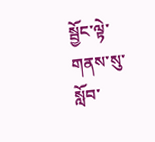སྦྱོང་ལྟེ་གནས་སུ་སློབ་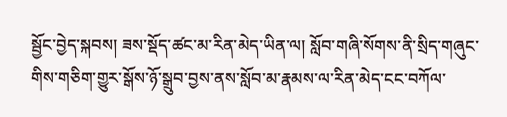སྦྱོང་བྱེད་སྐབས། ཟས་སྡོད་ཚང་མ་རིན་མེད་ཡིན་ལ། སློབ་གཞི་སོགས་ནི་སྲིད་གཞུང་གིས་གཅིག་གྱུར་སྒོས་ཉོ་སྒྲུབ་བྱས་ནས་སློབ་མ་རྣམས་ལ་རིན་མེད་ངང་བཀོལ་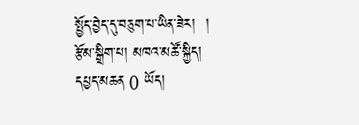སྤྱོད་བྱེད་དུ་བཅུག་པ་ཡིན་ཟེར།  །
རྩོམ་སྒྲིག་པ། མཁའ་མཚོ་སྐྱིད།
དཔྱད་མཆན 0 ཡོད།